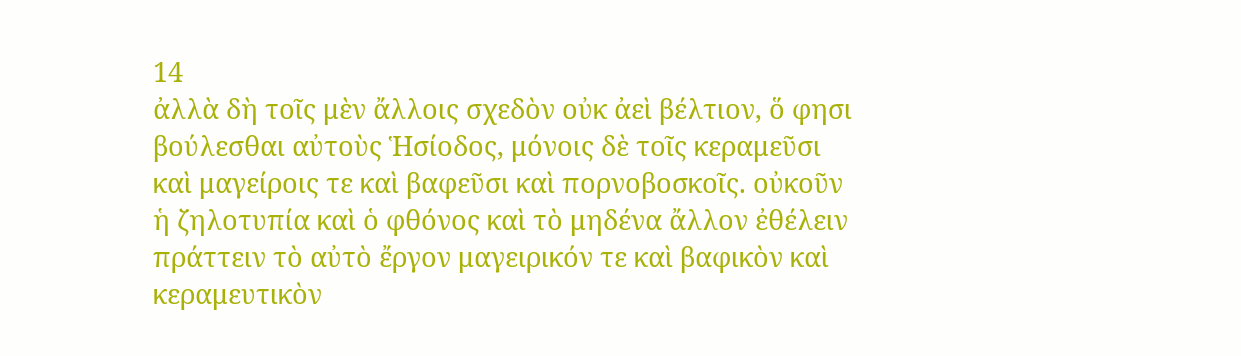14
ἀλλὰ δὴ τοῖς μὲν ἄλλοις σχεδὸν οὐκ ἀεὶ βέλτιον, ὅ φησι βούλεσθαι αὐτοὺς Ἡσίοδος, μόνοις δὲ τοῖς κεραμεῦσι καὶ μαγείροις τε καὶ βαφεῦσι καὶ πορνοβοσκοῖς. οὐκοῦν ἡ ζηλοτυπία καὶ ὁ φθόνος καὶ τὸ μηδένα ἄλλον ἐθέλειν πράττειν τὸ αὐτὸ ἔργον μαγειρικόν τε καὶ βαφικὸν καὶ κεραμευτικὸν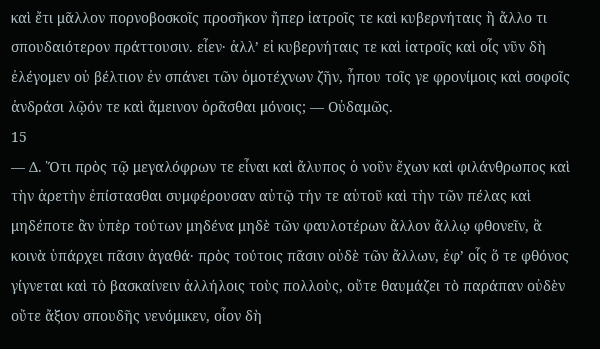καὶ ἔτι μᾶλλον πορνοβοσκοῖς προσῆκον ἤπερ ἰατροῖς τε καὶ κυβερνήταις ἢ ἄλλο τι σπουδαιότερον πράττουσιν. εἶεν· ἀλλ’ εἰ κυβερνήταις τε καὶ ἰατροῖς καὶ οἷς νῦν δὴ ἐλέγομεν οὐ βέλτιον ἐν σπάνει τῶν ὁμοτέχνων ζῆν, ἦπου τοῖς γε φρονίμοις καὶ σοφοῖς ἀνδράσι λῷόν τε καὶ ἄμεινον ὁρᾶσθαι μόνοις; — Οὐδαμῶς.
15
— Δ. Ὅτι πρὸς τῷ μεγαλόφρων τε εἶναι καὶ ἄλυπος ὁ νοῦν ἔχων καὶ φιλάνθρωπος καὶ τὴν ἀρετὴν ἐπίστασθαι συμφέρουσαν αὐτῷ τήν τε αὑτοῦ καὶ τὴν τῶν πέλας καὶ μηδέποτε ἂν ὑπὲρ τούτων μηδένα μηδὲ τῶν φαυλοτέρων ἄλλον ἄλλῳ φθονεῖν, ἃ κοινὰ ὑπάρχει πᾶσιν ἀγαθά· πρὸς τούτοις πᾶσιν οὐδὲ τῶν ἄλλων, ἐφ’ οἷς ὅ τε φθόνος γίγνεται καὶ τὸ βασκαίνειν ἀλλήλοις τοὺς πολλοὺς, οὔτε θαυμάζει τὸ παράπαν οὐδὲν οὔτε ἄξιον σπουδῆς νενόμικεν, οἷον δὴ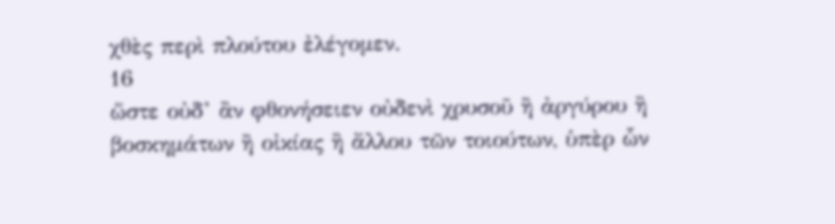χθὲς περὶ πλούτου ἐλέγομεν.
16
ὥστε οὐδ’ ἂν φθονήσειεν οὐδενὶ χρυσοῦ ἢ ἀργύρου ἢ βοσκημάτων ἢ οἰκίας ἢ ἄλλου τῶν τοιούτων, ὑπὲρ ὧν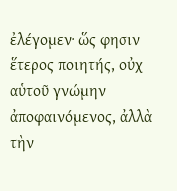ἐλέγομεν· ὥς φησιν ἕτερος ποιητής, οὐχ αὑτοῦ γνώμην ἀποφαινόμενος, ἀλλὰ τὴν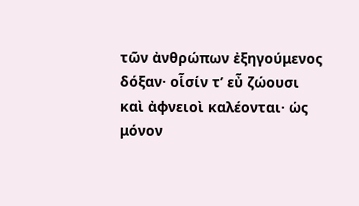τῶν ἀνθρώπων ἐξηγούμενος δόξαν· οἷσίν τ’ εὖ ζώουσι καὶ ἀφνειοὶ καλέονται· ὡς μόνον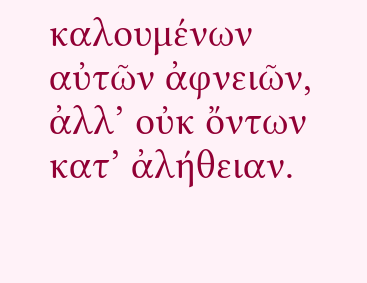καλουμένων αὐτῶν ἀφνειῶν, ἀλλ’ οὐκ ὄντων κατ’ ἀλήθειαν.